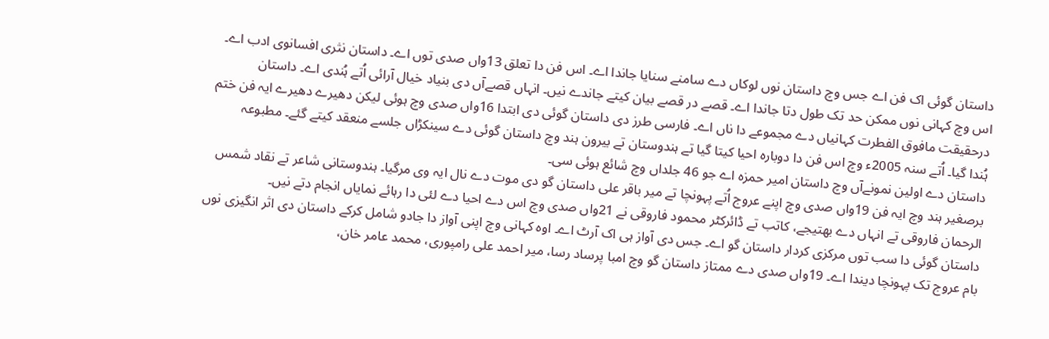داستان گوئی اک فن اے جس وچ داستان نوں لوکاں دے سامنے سنایا جاندا اے۔ اس فن دا تعلق 13واں صدی توں اے۔ داستان نثری افسانوی ادب اے۔ اس وچ کہانی نوں ممکن حد تک طول دتا جاندا اے۔ قصے در قصے بیان کیتے جاندے نيں۔ انہاں قصےآں دی بنیاد خیال آرائی اُتے ہُندی اے۔ داستان درحقیقت مافوق الفطرت کہانیاں دے مجموعے دا ناں اے۔ فارسی طرز دی داستان گوئی دی ابتدا 16واں صدی وچ ہوئی لیکن دھیرے دھیرے ایہ فن ختم ہُندا گیا۔ اُتے سنہ 2005ء وچ اس فن دا دوبارہ احیا کیتا گیا تے ہندوستان تے بیرون ہند وچ داستان گوئی دے سینکڑاں جلسے منعقد کیتے گئے۔ مطبوعہ داستان دے اولین نمونےآں وچ داستان امیر حمزہ اے جو 46 جلداں وچ شائع ہوئی سی۔
برصغیر ہند وچ ایہ فن 19واں صدی وچ اپنے عروج اُتے پہونچا تے میر باقر علی داستان گو دی موت دے نال ایہ وی مرگیا۔ ہندوستانی شاعر تے نقاد شمس الرحمان فاروقی تے انہاں دے بھتیجے، کاتب تے ڈائرکٹر محمود فاروقی نے 21واں صدی وچ اس دے احیا دے لئی دا رہائے نمایاں انجام دتے نيں۔
داستان گوئی دا سب توں مرکزی کردار داستان گو اے۔ جس دی آواز ہی اک آرٹ اے۔ اوہ کہانی وچ اپنی آواز دا جادو شامل کرکے داستان دی اثر انگیزی نوں بام عروج تک پہونچا دیندا اے۔ 19واں صدی دے ممتاز داستان گو وچ امبا پرساد رسا، میر احمد علی رامپوری، محمد عامر خان،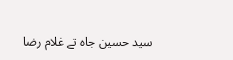سید حسین جاہ تے غلام رضا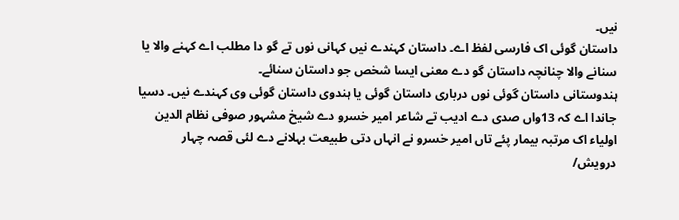نيں۔
داستان گوئی اک فارسی لفظ اے۔ داستان کہندے نيں کہانی نوں تے گو دا مطلب اے کہنے والا یا سنانے والا چنانچہ داستان گو دے معنی ایسا شخص جو داستان سنائے۔
ہندوستانی داستان گوئی نوں درباری داستان گوئی یا ہندوی داستان گوئی وی کہندے نيں۔ دسیا جاندا اے کہ 13واں صدی دے ادیب تے شاعر امیر خسرو دے شیخ مشہور صوفی نظام الدین اولیاء اک مرتبہ بیمار پئے تاں امیر خسرو نے انہاں دتی طبیعت بہلانے دے لئی قصہ چہار درویش/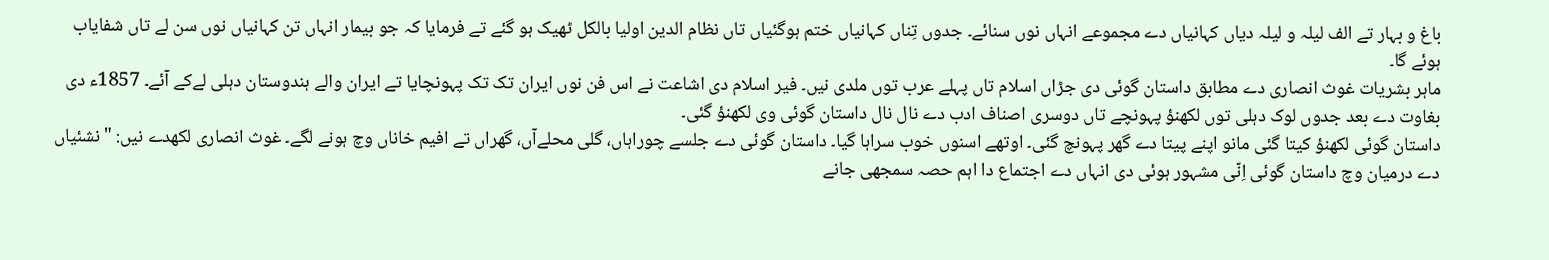باغ و بہار تے الف لیلہ و لیلہ دیاں کہانیاں دے مجموعے انہاں نوں سنائے۔ جدوں تِناں کہانیاں ختم ہوگئياں تاں نظام الدین اولیا بالکل ٹھیک ہو گئے تے فرمایا کہ جو بیمار انہاں تن کہانیاں نوں سن لے تاں شفایاب ہوئے گا۔
ماہر بشریات غوث انصاری دے مطابق داستان گوئی دی جڑاں اسلام تاں پہلے عرب توں ملدی نيں۔ فیر اسلام دی اشاعت نے اس فن نوں ایران تک تک پہونچایا تے ایران والے ہندوستان دہلی لےکے آئے۔ 1857ء دی بغاوت دے بعد جدوں لوک دہلی توں لکھنؤ پہونچے تاں دوسری اصناف ادب دے نال نال داستان گوئی وی لکھنؤ گئی۔
داستان گوئی لکھنؤ کیتا گئی مانو اپنے پیتا دے گھر پہونچ گئی۔ اوتھے اسنوں خوب سراہا گیا۔ داستان گوئی دے جلسے چوراہاں، گلی محلےآں، گھراں تے افیم خاناں وچ ہونے لگے۔ غوث انصاری لکھدے نيں: "نشئیاں دے درمیان وچ داستان گوئی اِنّی مشہور ہوئی دی انہاں دے اجتماع دا اہم حصہ سمجھی جانے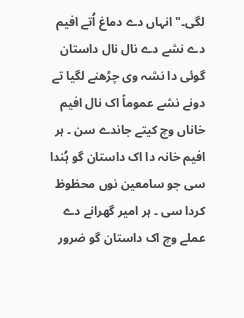لگی۔" انہاں دے دماغ اُتے افیم دے نشے دے نال نال داستان گوئی دا نشہ وی چڑھنے لگیا تے دونے نشے عموماً اک نال افیم خاناں وچ کیتے جاندے سن ۔ ہر افیم خانہ دا اک داستان گو ہُندا سی جو سامعین نوں محظوظ کردا سی ۔ ہر امیر گھرانے دے عملے وچ اک داستان گو ضرور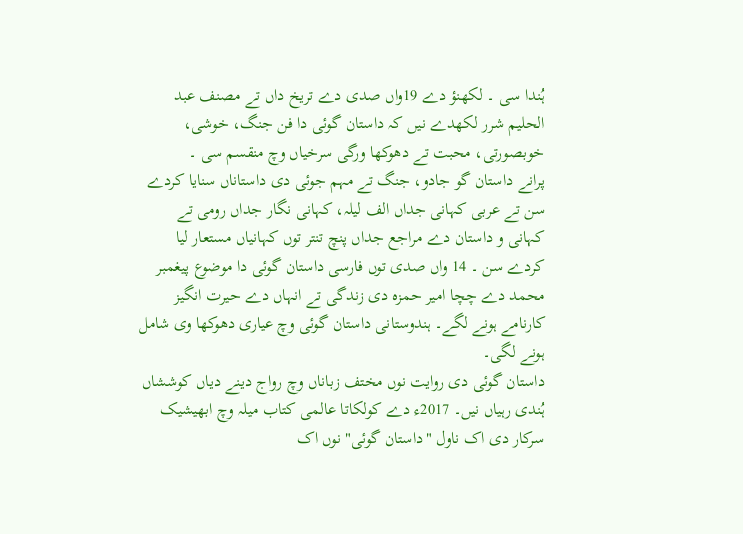ہُندا سی ۔ لکھنؤ دے 19واں صدی دے تریخ داں تے مصنف عبد الحلیم شرر لکھدے نيں کہ داستان گوئی دا فن جنگ، خوشی، خوبصورتی، محبت تے دھوکھا ورگی سرخیاں وچ منقسم سی ۔
پرانے داستان گو جادو، جنگ تے مہم جوئی دی داستاناں سنایا کردے سن تے عربی کہانی جداں الف لیلہ، کہانی نگار جداں رومی تے کہانی و داستان دے مراجع جداں پنچ تنتر توں کہانیاں مستعار لیا کردے سن ۔ 14 واں صدی توں فارسی داستان گوئی دا موضوع پیغمبر محمد دے چچا امیر حمزہ دی زندگی تے انہاں دے حیرت انگیز کارنامے ہونے لگے۔ ہندوستانی داستان گوئی وچ عیاری دھوکھا وی شامل ہونے لگی۔
داستان گوئی دی روایت نوں مختف زباناں وچ رواج دینے دیاں کوششاں ہُندی رہیاں نيں۔ 2017ء دے کولکاتا عالمی کتاب میلہ وچ ابھیشیک سرکار دی اک ناول "داستان گوئی" نوں اک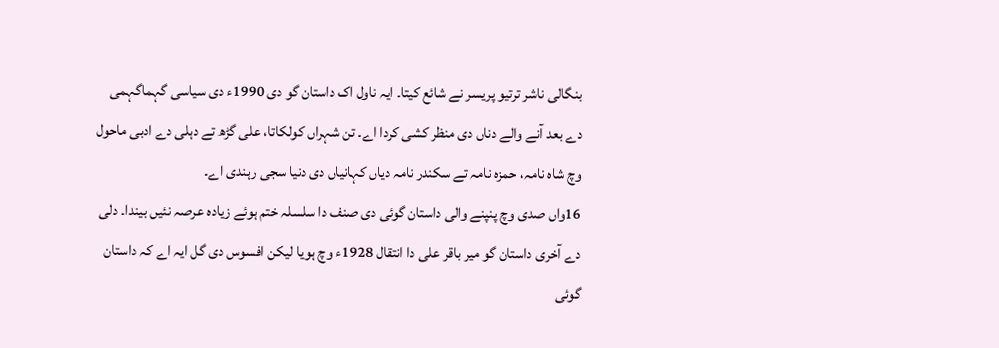بنگالی ناشر ترتیو پریسر نے شائع کیتا۔ ایہ ناول اک داستان گو دی 1990ء دی سیاسی گہماگہمی دے بعد آنے والے دناں دی منظر کشی کردا اے۔ تن شہراں کولکاتا، علی گڑھ تے دہلی دے ادبی ماحول وچ شاہ نامہ، حمزہ نامہ تے سکندر نامہ دیاں کہانیاں دی دنیا سجی رہندی اے۔
16واں صدی وچ پنپنے والی داستان گوئی دی صنف دا سلسلہ ختم ہوئے زیادہ عرصہ نئيں بیندا۔ دلی دے آخری داستان گو میر باقر علی دا انتقال 1928ء وچ ہويا لیکن افسوس دی گل ایہ اے کہ داستان گوئی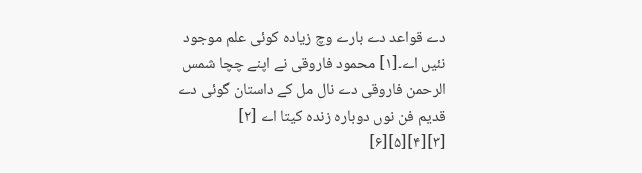دے قواعد دے بارے وچ زیادہ کوئی علم موجود نئيں اے۔[۱] محمود فاروقی نے اپنے چچا شمس الرحمن فاروقی دے نال مل کے داستان گوئی دے قدیم فن نوں دوبارہ زندہ کیتا اے [۲] [۳][۴][۵][۶]